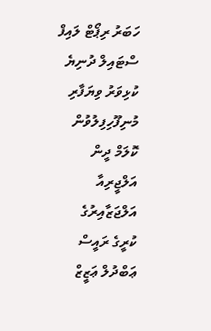ހަބަރު ރިޕޯޓް ލައިފް ސްޓައިލް ދުނިޔެ ކުޅިވަރު ވިޔަފާރި މުނިފޫހިފިލުވުން ކޮލަމް ދީން
އަލްޖީރިއާ
އަލްޖަޒާއިރުގެ ކުރީގެ ރައީސް ޢަބްދުލް ޢަޒީޒް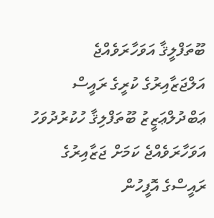ބޫތަފްލީޤާ އަވަހާރަވެއްޖެ
އަލްޖަޒާއިރުގެ ކުރީގެ ރައީސް ޢަބްދުލްޢަޒީޒު ބޫތަފްލިޤާ ހުކުރުދުވަހު އަވަހާރަވެއްޖެ ކަމަށް ޖަޒާއިރުގެ ރައީސްގެ އޮފީހުން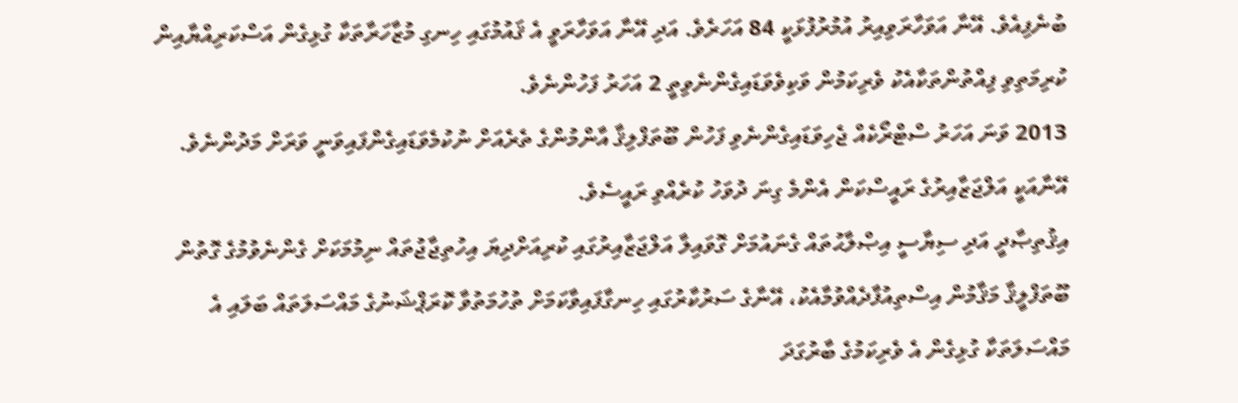ބުނެފިއެވެ. އޭނާ އަވަހާރަވިއިރު އުމުރުފުޅަކީ 84 އަހަރެވެ. އަދި އޭނާ އަވަހާރަވީ އެ ޤައުމުގައި ހިނގި މުޒާހަރާތަކާ ގުޅިގެން އަސްކަރިއްޔާއިން ކުރިމަތިވި ފިއްތުންތަކާއެކު ވެރިކަމުން ވަކިވެވަޑައިގެންނެވިތީ 2 އަހަރު ފަހުންނެވެ.
2013 ވަނަ އަހަރު ސްޓްރޯކެއް ޖެހިވަޑައިގެންނެވި ފަހުން ބޫތަފްލިޤާ އާންމުންގެ ތެރެއަށް ނުކުމެވަޑައިގެންފައިވަނީ ވަރަށް މަދުންނެވެ. އޭނާއަކީ އަލްޖަޒާއިރުގެ ރައީސްކަން އެންމެ ގިނަ ދުވަހު ކުރެއްވި ރައީސެވެ.
އިޤުތިޞާދީ އަދި ސިޔާސީ އިޞްލާޙުތައް ގެނައުމަށް ގޮވައިލާ އަލްޖަޒާއިރުގައި ކުރިއަށްދިޔަ އިހުތިޖާޖުތައް ނިމުމަކަށް ގެންނެވުމުގެ ގޮތުން ބޫތަފްލީޤާ މަޤާމުން އިސްތިއުފާދެއްވުމާއެކު، އޭނާގެ ސަރުކާރުގައި ހިނގާފައިވާކަމަށް ތުހުމަތުވާ ކޮރަޕްޝަނުގެ މައްސަލަތައް ބަލައި އެ މައްސަލަތަކާ ގުޅިގެން އެ ވެރިކަމުގެ ބާރުގަދަ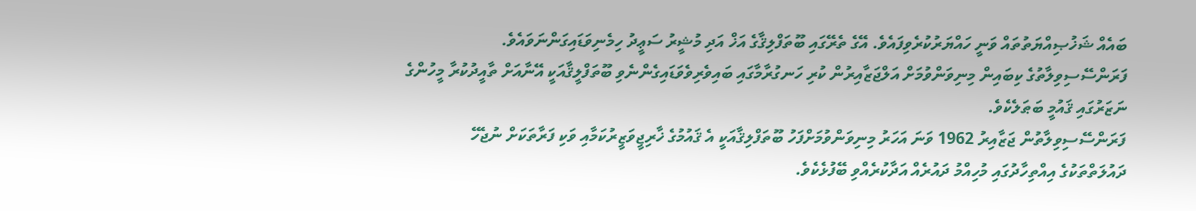ބައެއް ޝަޚުޞިއްޔަތުތައް ވަނީ ހައްޔަރުކުރެވިފައެވެ. އޭގެ ތެރޭގައި ބޫތަފްލިޤާގެ އަޚް އަދި މުޝީރު ސަޢީދު ހިމެނިވަޑައިގަންނަވައެވެ.
ފަރަންސޭސިވިލާތުގެ ކިބައިން މިނިވަންވުމަށް އަލްޖަޒާއިރުން ކުރި ހަނގުރާމާގައި ބައިވެރިވެވަޑައިގެންނެވި ބޫތަފްލީޤާއަކީ އޭނާއަށް ތާއީދުކުރާ މީހުންގެ ނަޒަރުގައި ޤައުމީ ބަޠަލެކެވެ.
ފަރަންސޭސިވިލާތުން ޖަޒާއިރު 1962 ވަނަ އަހަރު މިނިވަންވުމަށްފަހު ބޫތަފްލިޤާއަކީ އެ ޤައުމުގެ ޚާރިޖީވަޒީރުކަމާއި ވަކި ފަރާތަކަށް ނުޖެހޭ ދައުލަތްތަކުގެ އިއްތިހާދުގައި މުހިއްމު ދައުރެއް އަދާކުރެއްވި ބޭފުޅެކެވެ.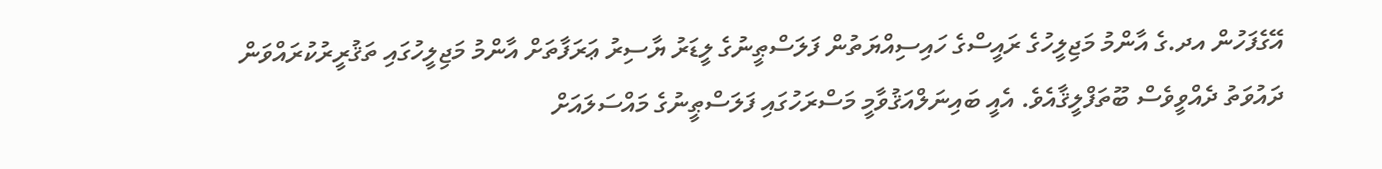އޭގެފަހުން އދ.ގެ އާންމު މަޖިލީހުގެ ރައީސްގެ ހައިސިއްޔަތުން ފަލަސްޠީނުގެ ލީޑަރު ޔާސިރު ޢަރަފާތަށް އާންމު މަޖިލީހުގައި ތަޤުރީރުކުރައްވަން ދައުވަތު ދެއްވީވެސް ބޫތަފްލީޤާއެވެ. އެއީ ބައިނަލްއަޤުވާމީ މަސްރަހުގައި ފަލަސްޠީނުގެ މައްސަލައަށް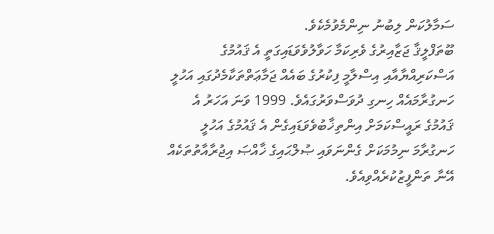ސަމާލުކަން ލިބުނު ނިންމެވުމެކެވެ.
ބޫތަފްލީޤާ ޖަޒާއިރުގެ ވެރިކަމާ ހަވާލުވެވަޑައިގަތީ އެ ޤައުމުގެ އަސްކަރިއްޔާއާއި އިސްލާމީ ފިކުރުގެ ބައެއް ޖަމާޢަތްތަކާމެދުގައި އަހުލީ ހަނގުރާމައެއް ހިނގި ދުވަސްވަރުގައެވެ. 1999 ވަނަ އަހަރު އެ ޤައުމުގެ ރައީސްކަމަށް އިންތިޚާބުވެވަޑައިގެން އެ ޤައުމުގެ އަހުލީ ހަނގުރާމަ ނިމުމަކަށް ގެންނަވައި ޞުލްޙައިގެ ޚާއްޞަ އިޖުރާއާތުތަކެއް އޭނާ ތަންފީޒުކުރެއްވިއެވެ.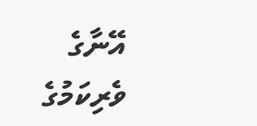އޭނާގެ ވެރިކަމުގެ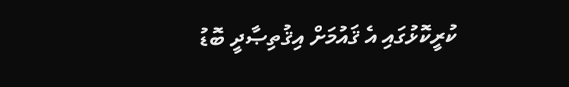ކުރީކޮޅުގައި އެ ޤައުމަށް އިޤުތިޞާދީ ބޮޑު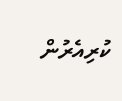ކުރިއެރުން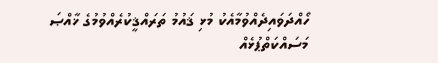ހޯއްދަވައިދެއްވުމާއެކު މުޅި ޤައުމު ތަރައްޤީކުރެއްވުމުގެ ޚާއްޞަ މަސައްކަތްޕުޅެއް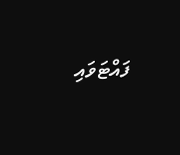ފައްޓަވައި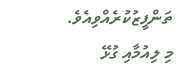ތަންފީޒުކުރެއްވިއެވެ.
މި ލިއުމާއި ގުޅޭ